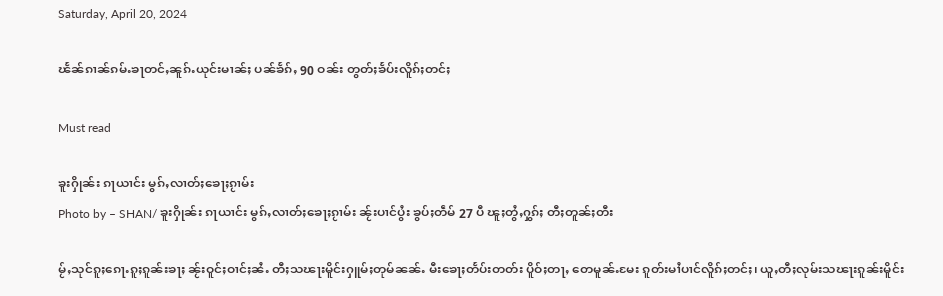Saturday, April 20, 2024

ၽႅၼ်ၵၢၼ်ၵမ်ႉၶႃတင်ႇၼူၵ်ႉယုင်းမၢၼ်ႈ ပၼ်ၶႅၵ်ႇ 90 ဝၼ်း တွတ်ႈၶႅပ်းလိူၵ်ႈတင်ႈ

Must read

ၶူးႁိုၼ်း ၵႃယၢင်း မွၵ်ႇလၢတ်ႈၶေႃႈၵႂၢမ်း
Photo by – SHAN/ ၶူးႁိုၼ်း ၵႃယၢင်း မွၵ်ႇလၢတ်ႈၶေႃႈၵႂၢမ်း ၼႂ်းပၢင်ပွႆး ၶွပ်ႈတဵမ် 27 ပီ ၽူႈတွႆႇႁွၵ်ႈ တီႈတူၼ်ႈတီး

မႂ်ႇသုင်ၵူႈၵေႃႉၵူႈၵူၼ်းၶႃႈ ၼႂ်းဝူင်ႈဝၢင်ႈၼႆႉ တီႈသၽႃးမိူင်းႁူမ်ႈတုမ်ၼၼ်ႉ မီးၶေႃႈတႅပ်းတတ်း ပိူဝ်ႈတႃႇ တေမူၼ်ႉမႄး ၵူတ်းမၢႆပၢင်လိူၵ်ႈတင်ႈ၊ ယူႇတီႈလုမ်းသၽႃးၵူၼ်းမိူင်း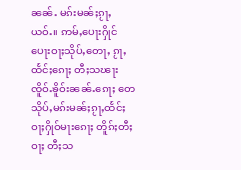ၼၼ်ႉ မၵ်းမၼ်ႈၵႂႃႇယဝ်ႉ။ ဢမ်ႇပေႃးႁိုင် ပေႃးဝႃႈသိုပ်ႇတေႃႇ ၵႂႃႇ ထႅင်ႈၵေႃႈ တီႈသၽႃးၸိူဝ်ႉၶိူဝ်းၼၼ်ႉၵေႃႈ တေသိုပ်ႇမၵ်းမၼ်ႈၵႂႃႇထႅင်ႈ ဝႃႈႁိုဝ်မႃးၵေႃႈ တိူၵ်ႈတီႈဝႃႈ တီႈသ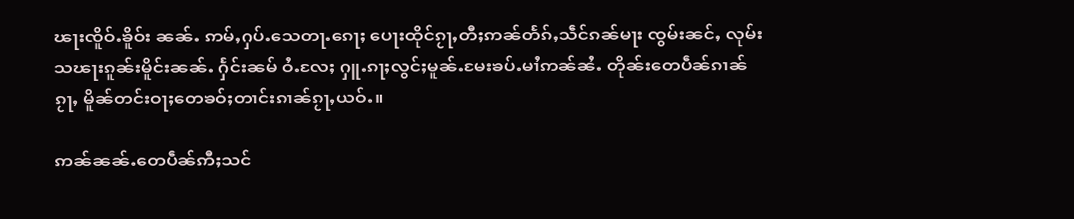ၽႃးၸိူဝ်ႉၶိူဝ်း ၼၼ်ႉ ဢမ်ႇႁပ်ႉသေတႃႉၵေႃႈ ပေႃးထိုင်ၵႂႃႇတီႈဢၼ်တႅၵ်ႇသဵင်ၵၼ်မႃး ၸွမ်းၼင်ႇ လုမ်းသၽႃးၵူၼ်းမိူင်းၼၼ်ႉ ႁႅင်းၼမ် ဝႆႉလႄႈ ႁူႉၵႃႈလွင်ႈမူၼ်ႉမႄးၶပ်ႉမၢႆဢၼ်ၼႆႉ တိုၼ်းတေပဵၼ်ၵၢၼ်ၵႂႃႇ မိူၼ်တင်းဝႃႈတေၶဝ်ႈတၢင်းၵၢၼ်ၵႂႃႇယဝ်ႉ။

ဢၼ်ၼၼ်ႉတေပဵၼ်ဢီႈသင်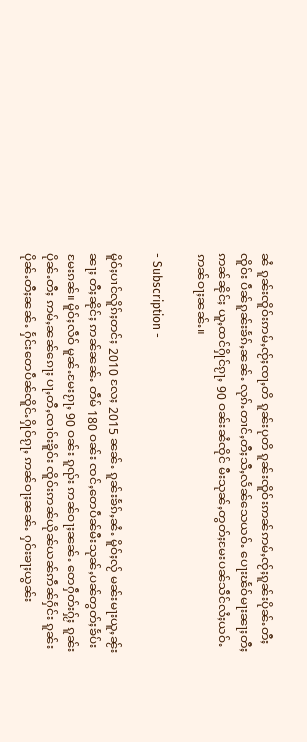ၼႆ ၵူၼ်းၸိူဝ်းဢမ်ႇၸႂ်ႈၸႃႇတိ ၵူၼ်းပုတိ ၵူၼ်းၸိူဝ်းဢၼ်ဢမ်ႇၸႂ်ႈၵူၼ်းပိုၼ်ႉတီႈ ၸိူဝ်း ပဵၼ်ၵူၼ်းၶႅၵ်ႇၼၼ်ႉ လုၵ်ႉတၢင်ႇတီႈသီႇလႅၼ်သေယဝ်ႉ ပေႃးၽႅဝ်မႃးၼႃႈတီႈဢၼ်ၼိုင်ႈ ယူႇထင်ႁိုင်ၵႂႃႇ 90 ဝၼ်းၼႆၸိုင် မီးသုၼ်ႇတွတ်ႈမႄးပၼ်သဵင်လႆႈယဝ်ႉ ဢၼ်ဝႃႈၼၼ်ႉ။

- Subscription -

မိူဝ်ႈပၢင်လိူၵ်ႈတင်ႈ 2010 လႄႈ 2015 ၼၼ်ႉ ၵူၼ်းၶႅၵ်ႇၼႆႉ မိူဝ်ႈလႂ် မၼ်းမႃးယူႇၼႂ်းၼႃႈ တီႈၼိုင်ႈ ဢၼ်ၼၼ်ႉ တဵမ် 180 ဝၼ်း ၸင်ႇတေပဵၼ်မီးသုၼ်ႇပၼ်တွတ်ႈၶႅပ်းမႄးၵၼ်။ မိူဝ်ႈလဵဝ် မူၼ်ႉမႄးၵႂႃႇ 90 ဝၼ်း ၵူၺ်း ဢၼ်ဝႃႈၼၼ်ႉ တေႁဵတ်းႁႂ်ႈ ၵူၼ်းပိုၼ်ႉတီႈ ဢမ်ႇၼၼ်ၵေႃႈ ပႃႇတီႇၸၢဝ်းၶိူဝ်း ၸိူဝ်းဢၼ်ယိုၼ်ယၼ်ဢဵၼ်ႁႅင်း ၵူၼ်း ပိုၼ်ႉတီႈၼၼ်ႉ ႁႅင်းတေပဵၼ်ၸိူင်ႉႁိုဝ်ၵႂႃႇ ဢၼ်ဝႃႈၼၼ်ႉ ႁဝ်းၶႃႈယွၼ်း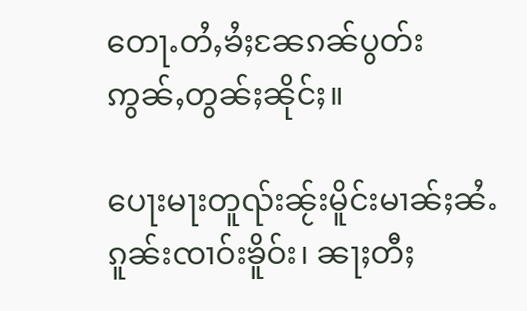တေႃႉတႆႇၶႆႈၼႄၵၼ်ပွတ်းဢွၼ်ႇတွၼ်ႈၼိုင်ႈ။

ပေႃးမႃးတူၺ်းၼႂ်းမိူင်းမၢၼ်ႈၼႆႉ ၵူၼ်းၸၢဝ်းၶိူဝ်း၊ ၼႃႈတီႈ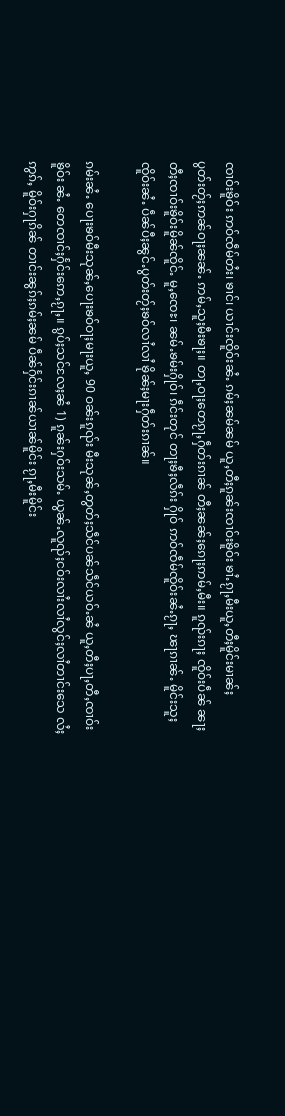ၸၢဝ်းၶိူဝ်း ဢဝ်ၸဵမ်တႆး၊ ၶၢင်၊ ယၢင်းၸိူဝ်းၼႆႉ ၵမ်ႈၼမ်ၼမ် ယူႇတီႈၵူၼ်းၸၢဝ်းၶိူဝ်း ၶၢႆႉၵႂႃႇမီးယူႇတီႈမိူင်းမၢၼ်ႈပွတ်းတႂ်ႈဢၼ်ဝႃႈၼၼ်ႉ ဢမ်ႇသူႈမီးၶႃႈ။ တႃႇဝႃႈတေၵႂႃႇႁဵတ်းၵၢၼ် တီႈၼၼ်ႈၵေႃႈဢမ်ႇမီး။ ၵူၺ်းၵႃႈ ၸိူဝ်းပဵၼ် ၼႃႈတီႈၸၢဝ်းၶိူဝ်းမိူၼ်ၸိူင်ႉ မူႇၸေႊ၊ ၼမ်ႉၶမ်းႁိုဝ်၊ ၵဵင်းတုင် တႃႈၶီႈလဵၵ်း ႁိုဝ် ဢဝ်ၸဵမ်ၸိူဝ်းၼႆႉၵႂႃႇ ၽႃၵၢၼ်ႉ မိူင်းသူႈၸိူဝ်းၼႆႉ ပဵၼ်ပီႈၼွင်ႉပွတ်းတႂ်ႈၶဝ်လၢႆလၢႆ ၶိုၼ်ႈမႃးႁဵတ်းၵၢၼ်။

ၵမ်းၼႆႉ ပေႃးၶဝ်မီးသုၼ်ႇပေႃးၶဝ်ဝႃႈမႃးယူႇ 90 ဝၼ်းၵူၺ်း မီးသုၼ်ႇတွတ်ႈသဵင်ပၼ်သဵင်ယဝ်ႉၼႆ ယူႇတီႈပႃႇတီႇၸၢဝ်းၶိူဝ်း ၼႆႉ တေၸၢင်ႈႁႅင်းဢေႇၵႂႃႇ။ ၵွပ်ႈသင်လႄႈၼႆ 1) ၵူၼ်းႁဝ်းသမ်ႉ ယွၼ်ႉလူၺ်ႈငဝ်းလၢႆးလၢႆလွင်ႈလၢႆတၢင်းသေ လႆႈဢွၵ်ႇ မိူဝ်းႁႃၵိၼ် တၢင်းၼွၵ်ႈၵမ်ႈၼမ် ပဵၼ်ႁႅင်းၵၢၼ်ယၢၼ်မိူင်း ၵႂႃႇမီးမိူင်း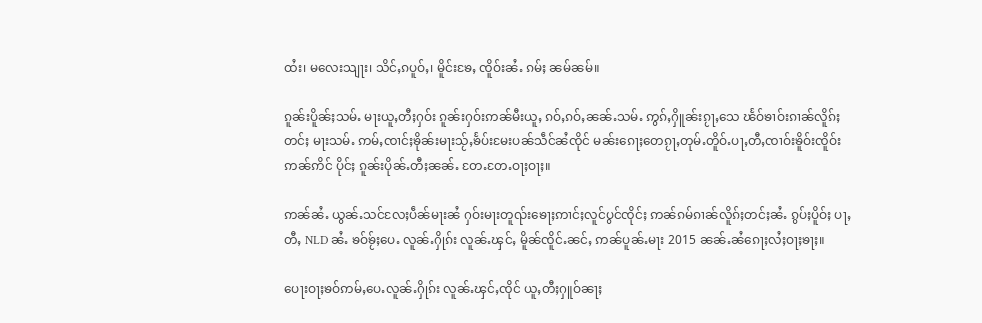ထႆး၊ မလေးသျႃး၊ သိင်ႇၵပူဝ်ႇ၊ မိူင်းၶႄႇ ၸိူဝ်းၼႆႉ ၵမ်ႈ ၼမ်ၼမ်။

ၵူၼ်းပိူၼ်ႈသမ်ႉ မႃးယူႇတီႈႁဝ်း ၵူၼ်းႁဝ်းဢၼ်မီးယူႇ ၵဝ်ႇၵဝ်ႇၼၼ်ႉသမ်ႉ ဢွၵ်ႇႁိူၼ်းၵႂႃႇသေ ၽႅဝ်ၶၢဝ်းၵၢၼ်လိူၵ်ႈတင်ႈ မႃးသမ်ႉ ဢမ်ႇၸၢင်ႈၶိုၼ်းမႃးသႂ်ႇၶႅပ်းမႄးပၼ်သဵင်ၼႆၸိုင် မၼ်းၵေႃႈတေၵႂႃႇတုမ်ႉတိူဝ်ႉပႃႇတီႇၸၢဝ်းၶိူဝ်းၸိူဝ်းဢၼ်ဢိင် ပိုင်ႈ ၵူၼ်းပိုၼ်ႉတီႈၼၼ်ႉ တႄႉတႄႉဝႃႈဝႃႈ။

ဢၼ်ၼႆႉ ယွၼ်ႉသင်လႄႈပဵၼ်မႃးၼႆ ႁဝ်းမႃးတူၺ်းၶေႃႈဢၢင်ႈလူင်ပွင်ၸိုင်ႈ ဢၼ်ၵမ်ၵၢၼ်လိူၵ်ႈတင်ႈၼႆႉ ၵွပ်ႈပိူဝ်ႈ ပႃႇ တီႇ NLD ၼႆႉ ၶဝ်ၶႂ်ႈပေႉ လူၼ်ႉႁိုၵ်း လူၼ်ႉၾင်ႇ မိူၼ်ၸိူင်ႉၼင်ႇ ဢၼ်ပူၼ်ႉမႃး 2015 ၼၼ်ႉၼႆၵေႃႈလႆႈဝႃႈၶႃႈ။

ပေႃးဝႃႈၶဝ်ဢမ်ႇပေႉလူၼ်ႉႁိုၵ်း လူၼ်ႉၾင်ႇၸိုင် ယူႇတီႈႁူဝ်ၼႃႈ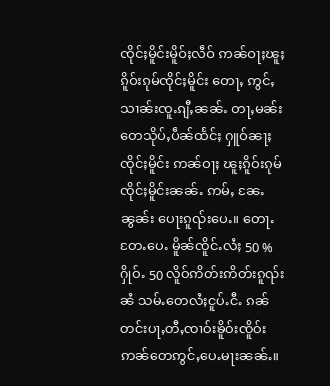ၸိုင်ႈမိူင်းမိူဝ်ႈလဵဝ် ဢၼ်ဝႃႈၽူႈၵိူဝ်းၵုမ်ၸိုင်ႈမိူင်း တေႃႇ ဢွင်ႇသၢၼ်းၸူႉၵျီႇၼၼ်ႉ တႃႇမၼ်းတေသိုပ်ႇပဵၼ်ထႅင်ႈ ႁူဝ်ၼႃႈၸိုင်ႈမိူင်း ဢၼ်ဝႃႈ ၽူႈၵိူဝ်းၵုမ်ၸိုင်ႈမိူင်းၼၼ်ႉ ဢမ်ႇ ၼႄႉၼွၼ်း ပေႃးၵူၺ်းပေႉ။ တေႃႉတႄႉပေႉ မိူၼ်ၸိူင်ႉလႆႈ 50 % ႁိုဝ်ႉ 50 လိူဝ်ဢိတ်းဢိတ်းၵူၺ်းၼႆ သမ်ႉတေလႆႈငူပ်ႉငီႉ ၵၼ်တင်းပႃႇတီႇၸၢဝ်းၶိူဝ်းၸိူဝ်းဢၼ်တေဢွင်ႇပေႉမႃးၼၼ်ႉ။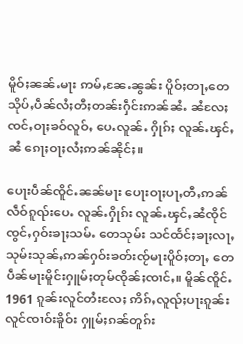မိူဝ်ႈၼၼ်ႉမႃး ဢမ်ႇၼႄႉၼွၼ်း ပိူဝ်ႈတႃႇတေသိုပ်ႇပဵၼ်လႆႈတီႈတၼ်းႁဵင်းဢၼ်ၼႆႉ ၼႆလႄႈ ၸင်ႇဝႃႈၶဝ်လူဝ်ႇ ပေႉလူၼ်ႉ ႁိုၵ်ႈ လူၼ်ႉၾင်ႇၼႆ ၵေႃႈဝႃႈလႆႈဢၼ်ၼိုင်ႈ။

ပေႃးပဵၼ်ၸိူင်ႉၼၼ်မႃး ပေႃးဝႃႈပႃႇတီႇဢၼ်လဵဝ်ၵူၺ်းပေႉ လူၼ်ႉႁိုၵ်း လူၼ်ႉၾင်ႇၼႆၸိုင် ၸွင်ႇႁဝ်းၶႃႈသမ်ႉ တေသုမ်း သင်ထႅင်ႈၶႃႈလႃႇ သုမ်းသုၼ်ႇဢၼ်ႁဝ်းၶတ်းၸႂ်မႃးပိူဝ်ႈတႃႇ တေပဵၼ်မႃးမိူင်းႁူမ်ႈတုမ်ၸိုၼ်ႈၸၢင်ႇ။ မိူၼ်ၸိူင်ႉ 1961 ၵူၼ်းလူင်တႆးလႄႈ ဢိၵ်ႇလူၺ်ႈပႃးၵူၼ်းလူင်ၸၢဝ်းၶိူဝ်း ႁူမ်ႈၵၼ်တူၵ်း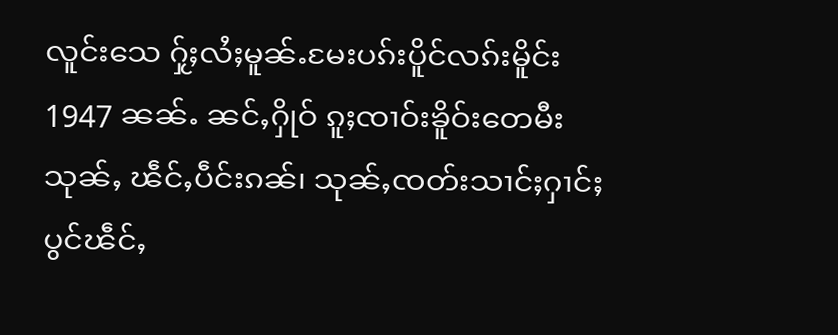လူင်းသေ ႁႂ်ႈလႆႈမူၼ်ႉမႄးပၵ်းပိူင်လၵ်းမိူင်း 1947 ၼၼ်ႉ ၼင်ႇႁိုဝ် ၵူႈၸၢဝ်းၶိူဝ်းတေမီးသုၼ်ႇ ၽဵင်ႇပဵင်းၵၼ်၊ သုၼ်ႇၸတ်းသၢင်ႈႁၢင်ႈပွင်ၽဵင်ႇ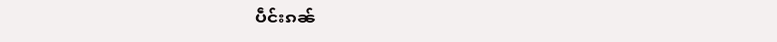ပဵင်းၵၼ်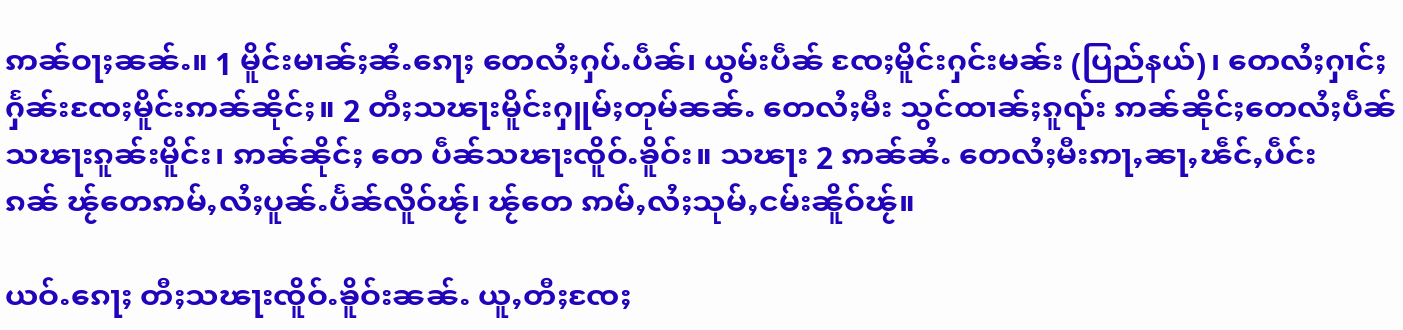ဢၼ်ဝႃႈၼၼ်ႉ။ 1 မိူင်းမၢၼ်ႈၼႆႉၵေႃႈ တေလႆႈႁပ်ႉပဵၼ်၊ ယွမ်းပဵၼ် ၸႄႈမိူင်းႁင်းမၼ်း (ပြည်နယ်)၊ တေလႆႈႁၢင်ႈႁႅၼ်းၸႄႈမိူင်းဢၼ်ၼိုင်ႈ။ 2 တီႈသၽႃးမိူင်းႁူမ်ႈတုမ်ၼၼ်ႉ တေလႆႈမီး သွင်ထၢၼ်ႈၵူၺ်း ဢၼ်ၼိုင်ႈတေလႆႈပဵၼ်သၽႃးၵူၼ်းမိူင်း၊ ဢၼ်ၼိုင်ႈ တေ ပဵၼ်သၽႃးၸိူဝ်ႉၶိူဝ်း။ သၽႃး 2 ဢၼ်ၼႆႉ တေလႆႈမီးဢႃႇၼႃႇၽဵင်ႇပဵင်းၵၼ် ၽႂ်တေဢမ်ႇလႆႈပူၼ်ႉပႅၼ်လိူဝ်ၽႂ်၊ ၽႂ်တေ ဢမ်ႇလႆႈသုမ်ႇငမ်းၼိူဝ်ၽႂ်။

ယဝ်ႉၵေႃႈ တီႈသၽႃးၸိူဝ်ႉၶိူဝ်းၼၼ်ႉ ယူႇတီႈၸႄႈ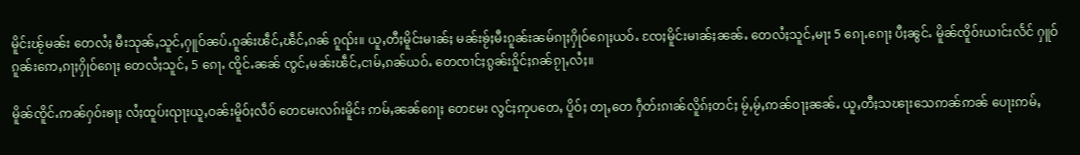မိူင်းၽႂ်မၼ်း တေလႆႈ မီးသုၼ်ႇသူင်ႇႁူဝ်ၼပ်ႉၵူၼ်းၽဵင်ႇၽဵင်ႇၵၼ် ၵူၺ်း။ ယူႇတီႈမိူင်းမၢၼ်ႈ မၼ်းၶႂ်ႈမီးၵူၼ်းၼမ်ၵႃႈႁိုဝ်ၵေႃႈယဝ်ႉ ၸႄႈမိူင်းမၢၼ်ႈၼၼ်ႉ တေလႆႈသူင်ႇမႃး 5 ၵေႃႉၵေႃႈ ပီႈၼွင်ႉ မိူၼ်ၸိူဝ်းယၢင်းလႅင် ႁူဝ်ၵူၼ်းဢေႇၵႃႈႁိုဝ်ၵေႃႈ တေလႆႈသူင်ႇ 5 ၵေႃႉ ၸိူင်ႉၼၼ် ၸွင်ႇမၼ်းၽဵင်ႇငၢမ်ႇၵၼ်ယဝ်ႉ တေၸၢင်ႈၵွၼ်းၵိူင်ႈၵၼ်ၵႂႃႇလႆႈ။

မိူၼ်ၸိူင်ႉဢၼ်ႁဝ်းၶႃႈ လႆႈထူပ်းၺႃးယူႇဝၼ်းမိူဝ်ႈလဵဝ် တေမႄးလၵ်းမိူင်း ဢမ်ႇၼၼ်ၵေႃႈ တေမႄး လွင်ႈဢုပတေႇ ပိူဝ်ႈ တႃႇတေ ႁဵတ်းၵၢၼ်လိူၵ်ႈတင်ႈ မႂ်ႇမႂ်ႇဢၼ်ဝႃႈၼၼ်ႉ ယူႇတီႈသၽႃးသေဢၼ်ဢၼ် ပေႃးဢမ်ႇ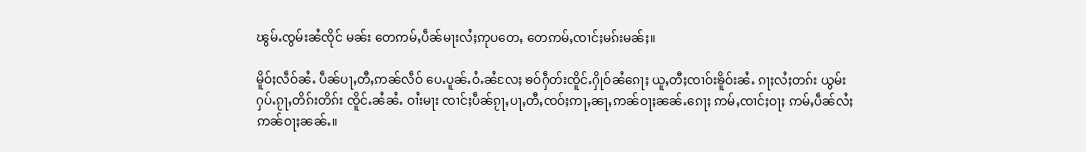ၽွမ်ႉၸွမ်းၼႆၸိုင် မၼ်း တေဢမ်ႇပဵၼ်မႃးလႆႈဢုပတေႇ တေဢမ်ႇၸၢင်ႈမၵ်းမၼ်ႈ။

မိူဝ်ႈလဵဝ်ၼႆႉ ပဵၼ်ပႃႇတီႇဢၼ်လဵဝ် ပေႉပူၼ်ႉဝႆႉၼႆလႄႈ ၶဝ်ႁဵတ်းၸိူင်ႉႁိုဝ်ၼႆၵေႃႈ ယူႇတီႈၸၢဝ်းၶိူဝ်းၼႆႉ ၵႃႈလႆႈတၵ်း ယွမ်းႁပ်ႉၵႂႃႇတိၵ်းတိၵ်း ၸိူင်ႉၼႆၼႆႉ ဝၢႆးမႃး ၸၢင်ႈပဵၼ်ၵႂႃႇပႃႇတီႇၸဝ်ႈဢႃႇၼႃႇဢၼ်ဝႃႈၼၼ်ႉၵေႃႈ ဢမ်ႇၸၢင်ႈဝႃႈ ဢမ်ႇပဵၼ်လႆႈဢၼ်ဝႃႈၼၼ်ႉ။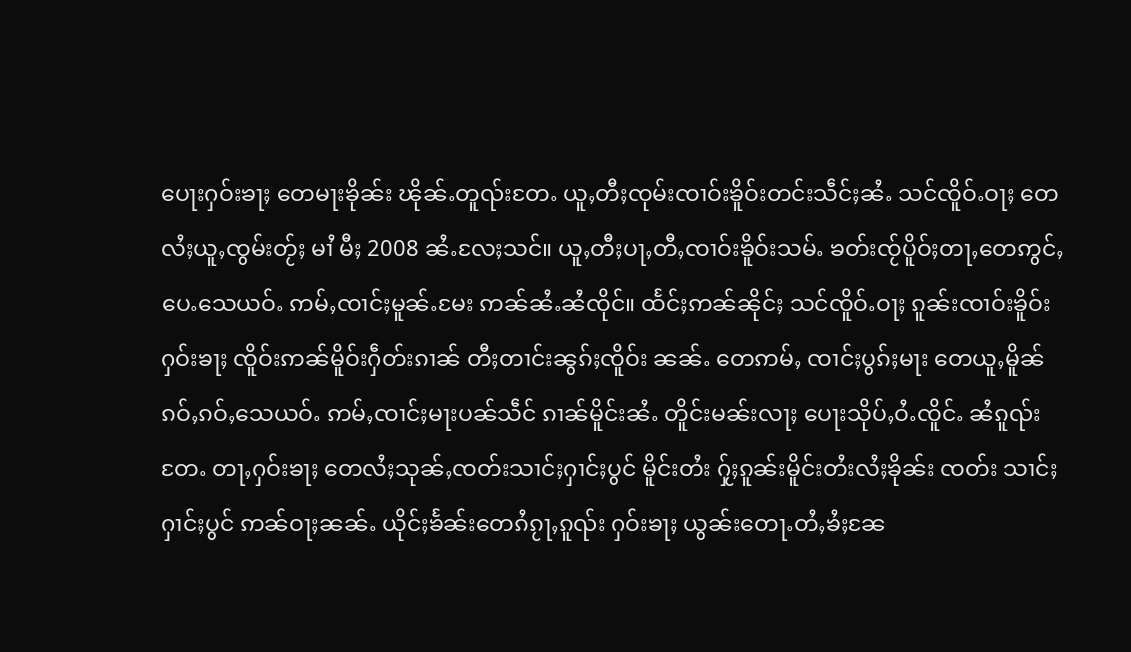ပေႃးႁဝ်းၶႃႈ တေမႃးၶိုၼ်း ၽိုၼ်ႉတူၺ်းတႄႉ ယူႇတီႈၸုမ်းၸၢဝ်းၶိူဝ်းတင်းသဵင်ႈၼႆႉ သင်ၸိူဝ်ႉဝႃႈ တေလႆႈယူႇၸွမ်းတႂ်ႈ မၢႆ မီႈ 2008 ၼႆႉလႄႈသင်။ ယူႇတီႈပႃႇတီႇၸၢဝ်းၶိူဝ်းသမ်ႉ ၶတ်းၸႂ်ပိူဝ်ႈတႃႇတေဢွင်ႇပေႉသေယဝ်ႉ ဢမ်ႇၸၢင်ႈမူၼ်ႉမႄး ဢၼ်ၼႆႉၼႆၸိုင်။ ထႅင်ႈဢၼ်ၼိုင်ႈ သင်ၸိူဝ်ႉဝႃႈ ၵူၼ်းၸၢဝ်းၶိူဝ်းႁဝ်းၶႃႈ ၸိူဝ်းဢၼ်မိူဝ်းႁဵတ်းၵၢၼ် တီႈတၢင်းၼွၵ်ႈၸိူဝ်း ၼၼ်ႉ တေဢမ်ႇ ၸၢင်ႈပွၵ်ႈမႃး တေယူႇမိူၼ်ၵဝ်ႇၵဝ်ႇသေယဝ်ႉ ဢမ်ႇၸၢင်ႈမႃးပၼ်သဵင် ၵၢၼ်မိူင်းၼႆႉ တိူင်းမၼ်းလႃႈ ပေႃးသိုပ်ႇဝႆႉၸိူင်ႉ ၼႆၵူၺ်းတႄႉ တႃႇႁဝ်းၶႃႈ တေလႆႈသုၼ်ႇၸတ်းသၢင်ႈႁၢင်ႈပွင် မိူင်းတႆး ႁႂ်ႈၵူၼ်းမိူင်းတႆးလႆႈၶိုၼ်း ၸတ်း သၢင်ႈႁၢင်ႈပွင် ဢၼ်ဝႃႈၼၼ်ႉ ယိုင်ႈၶႅၼ်းတေၵႆၵႂႃႇၵူၺ်း ႁဝ်းၶႃႈ ယွၼ်းတေႃႉတႆႇၶႆႈၼႄ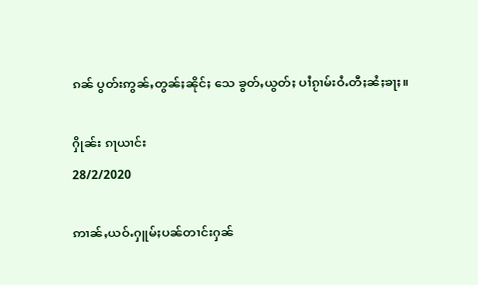ၵၼ် ပွတ်းဢွၼ်ႇတွၼ်ႈၼိုင်ႈ သေ ၶွတ်ႇယွတ်ႈ ပၢႆၵႂၢမ်းဝႆႉတီႈၼႆႈၶႃႈ။

ႁိုၼ်း ၵႃယၢင်း
28/2/2020

ဢၢၼ်ႇယဝ်ႉႁူမ်ႈပၼ်တၢင်းႁၼ်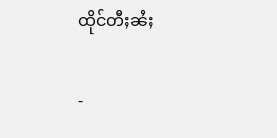ထိုင်တီႈၼႆႈ

-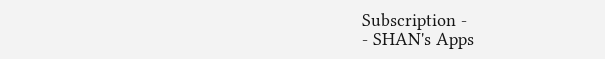Subscription -
- SHAN's Apps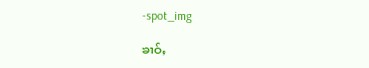-spot_img

ၶၢဝ်ႇ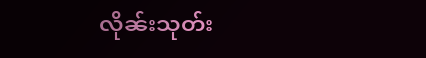လိုၼ်းသုတ်း